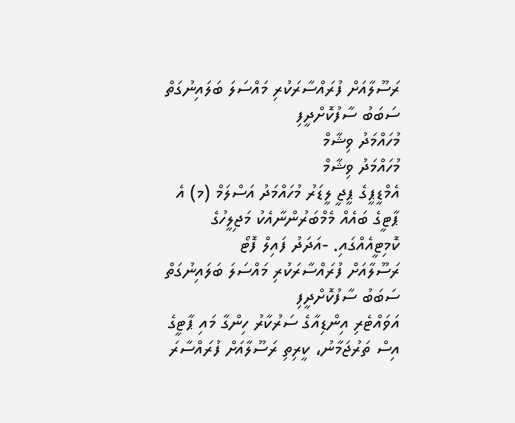ރަސޫލާއަށް ފުރައްސާރަކުރި މައްސަލަ ބަލައިނުގަތް ސަބަބު ސާފުކޮށްދީފި
މުހައްމަދު ވިޝާމް
މުހައްމަދު ވިޝާމް
އެމްޑީޕީގެ ޕީޖީ ލީޑަރު މުހައްމަދު އަސްލަމް (މ) އެ ޕާޓީގެ ބައެއް މެމްބަރުންނާއެކު މަޖިލީހުގެ ކޮމިޓީއެއްގައި. -އަދަދު ފައިލް ފޮޓޯ
ރަސޫލާއަށް ފުރައްސާރަކުރި މައްސަލަ ބަލައިނުގަތް ސަބަބު ސާފުކޮށްދީފި
އަވައްޓެރި އިންޑިއާގެ ސަރުކާރު ހިންގާ މައި ޕާޓީގެ އިސް ތަރުޖަމާނު، ކީރިތި ރަސޫލާއަށް ފުރައްސާރަ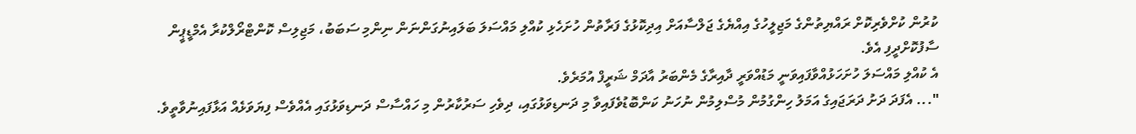ކުރުން ކުށްވެރިކޮށް ރައްޔިތުންގެ މަޖިލީހުގެ އިއްޔެގެ ޖަލްސާއަށް އިދިކޮޅުގެ ފަރާތުން ހުށަހެޅި ކުއްލި މައްސަލަ ބަލައިނުގަންނަން ނިންމި ސަބަބު، މަޖިލިސް ކޮންޓްރޯލްކުރާ އެމްޑީޕީން ސާފުކޮށްދީފި އެވެ.
އެ ކުއްލި މައްސަލަ ހުށަހަޅުއްވާފައިވަނީ މަޑުއްވަރީ ދާއިރާގެ މެންބަރު އާދަމް ޝަރީފް އުމަރެވެ.
"... އެފަދަ ދަށު ދަރަޖައިގެ އަމަލު ހިންގުމުން މުސްލިމުން ނުހަނު ކަންބޮޑުވެފައިވާ މި ދަނޑިވަޅުގައި، ދިވެހި ސަރުކާރުން މި ހައްސާސް ދަނޑިވަޅުގައި އެއްވެސް ފިޔަވަޅެއް އަޅާފައިނުވާތީވެ.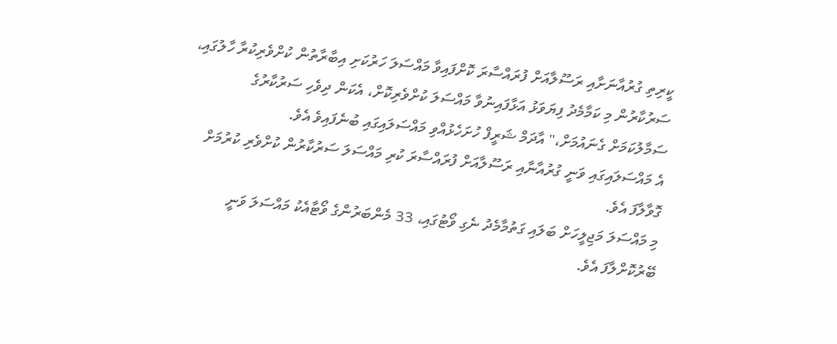ކީރިތި ގުރުއާނަށާއި ރަސޫލާއަށް ފުރައްސާރަ ކޮށްފައިވާ މައްސަލަ ހަރުކަށި އިބާރާތުން ކުށްވެރިކުރާ ހާލުގައި، ސަރުކާރުން މި ކަމާމެދު ފިޔަވަޅު އަޅާފައިނުވާ މައްސަލަ ކުށްވެރިކޮށް، އެކަން ދިވެހި ސަރުކާރުގެ ސަމާލުކަމަށް ގެނައުމަށް،" އާދަމް ޝަރީފް ހުށަހެޅުއްވި މައްސަލައިގައި ބުނެފައިވެ އެވެ.
އެ މައްސަލައިގައި ވަނީ ގުރުއާނާއި ރަސޫލާއަށް ފުރައްސާރަ ކުރި މައްސަލަ ސަރުކާރުން ކުށްވެރި ކުރުމަށް ގޮވާލާފަ އެވެ.
މި މައްސަލަ މަޖިލީހަށް ބަލައި ގަތުމާމެދު ނެގި ވޯޓުގައި، 33 މެންބަރުންގެ ވޯޓާއެކު މައްސަލަ ވަނީ ބޭރުކޮށްލާފަ އެވެ.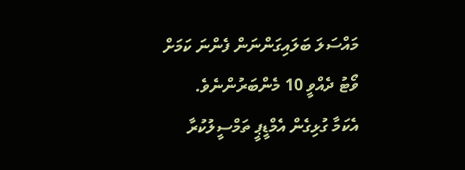މައްސަލަ ބަލައިގަންނަން ފެންނަ ކަމަށް ވޯޓު ދެއްވީ 10 މެންބަރުންނެވެ.
އެކަމާ ގުޅިގެން އެމްޑީޕީ ތަމްސީލުކުރާ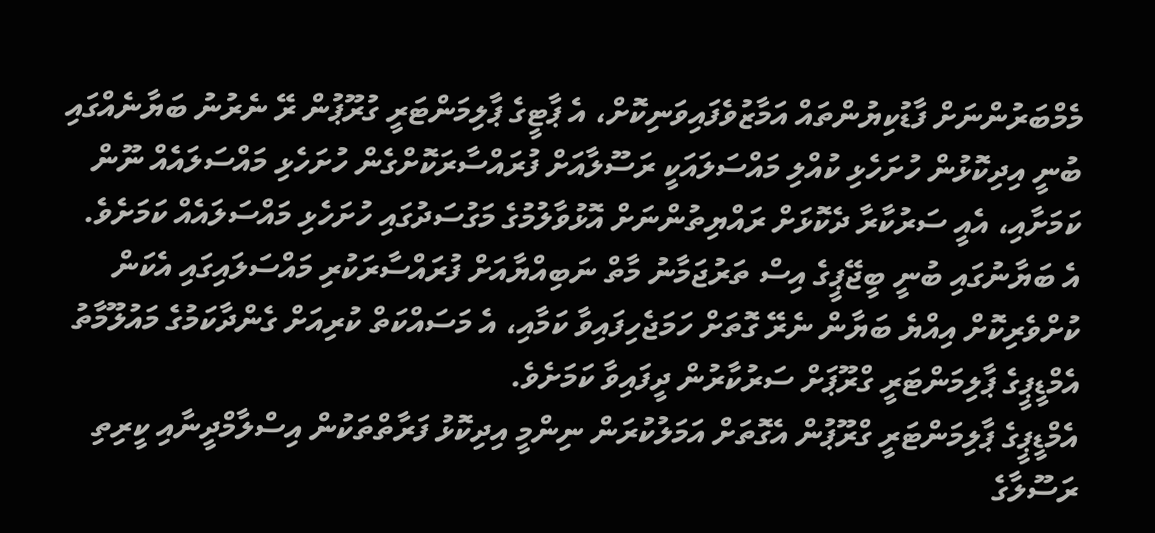މެމްބަރުންނަށް ފާޑުކިޔުންތައް އަމާޒުވެފައިވަނިކޮށް، އެ ޕާޓީގެ ޕާލިމަންޓަރީ ގުރޫޕުން ރޭ ނެރުނު ބަޔާނެއްގައި ބުނީ އިދިކޮޅުން ހުށަހެޅި ކުއްލި މައްސަލައަކީ ރަސޫލާއަށް ފުރައްސާރަކޮށްގެން ހުށަހެޅި މައްސަލައެއް ނޫން ކަމަށާއި، އެއީ ސަރުކާރާ ދެކޮޅަށް ރައްޔިތުންނަށް އޮޅުވާލުމުގެ މަގުސަދުގައި ހުށަހެޅި މައްސަލައެއް ކަމަށެވެ.
އެ ބަޔާނުގައި ބުނީ ބީޖޭޕީގެ އިސް ތަރުޖަމާނު މާތް ނަބިއްޔާއަށް ފުރައްސާރަކުރި މައްސަލައިގައި އެކަން ކުށްވެރިކޮށް އިއްޔެ ބަޔާން ނެރޭ ގޮތަށް ހަމަޖެހިފައިވާ ކަމާއި، އެ މަސައްކަތް ކުރިއަށް ގެންދާކަމުގެ މައުލޫމާތު އެމްޑީޕީގެ ޕާލިމަންޓަރީ ގްރޫޕަށް ސަރުކާރުން ދީފައިވާ ކަމަށެވެ.
އެމްޑީޕީގެ ޕާލިމަންޓަރީ ގްރޫޕުން އެގޮތަށް އަމަލުކުރަން ނިންމީ އިދިކޮޅު ފަރާތްތަކުން އިސްލާމްދީނާއި ކީރިތި ރަސޫލާގެ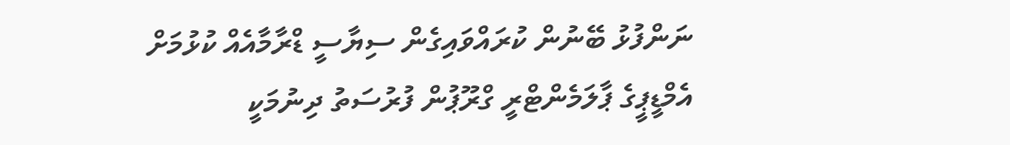ނަންފުޅު ބޭނުން ކުރައްވައިގެން ސިޔާސީ ޑްރާމާއެއް ކުޅުމަށް އެމްޑީޕީގެ ޕާލަމެންޓްރީ ގްރޫޕުން ފުރުސަތު ދިނުމަކީ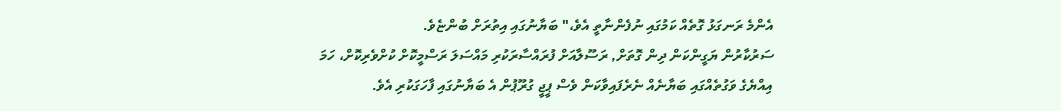އެންމެ ރަނގަޅު ގޮތެއް ކަމުގައި ނުފެންނާތީ އެވެ،" ބަޔާނުގައި އިތުރަށް ބުންޏެވެ.
ސަރުކާރުން ޔަގީންކަން ދިން ގޮތަށް, ރަސޫލާއަށް ފުރައްސާރަކުރި މައްސަލަ ރަސްމީކޮށް ކުށްވެރިކޮށް، ހަމަ އިއްޔެގެ ވަގުތެއްގައި ބަޔާނެއް ނެރެފައިވާކަން ވެސް ޕީޖީ ގުރޫޕުން އެ ބަޔާނުގައި ފާހަގަކުރި އެވެ.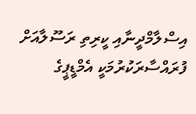އިސްލާމްދީނާއި ކީރިތި ރަސޫލާއަށް ފުރައްސާރަކުރުމަކީ އެމްޑީޕީގެ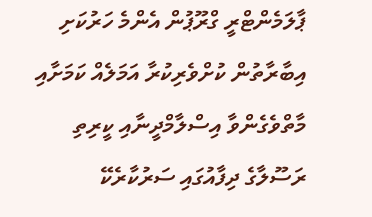ޕާލަމެންޓްރީ ގްރޫޕުން އެންމެ ހަރުކަށި އިބާރާތުން ކުށްވެރިކުރާ އަމަލެއް ކަމަށާއި މާތްވެގެންވާ އިސްލާމްދީނާއި ކީރިތި ރަސޫލާގެ ދިފާއުގައި ސަރުކާރެކޭ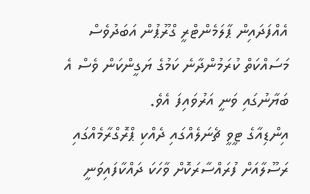އެއްފަދައިން ޕާލަމެންޓްރީ ގްރޫޕުން އަބަދުވެސް މަސައްކަތް ކުރަމުންދާނެ ކަމުގެ ޔަގީންކަން ވެސް އެ ބަޔާނުގައި ވަނީ އަރުވައިފަ އެވެ.
އިންޑިއާގެ ޓީވީ ޗެނަލެއްގައި ދެއްކި ޕްރޮގްރާމެއްގައި ރަސޫލާއަށް ފުރައްސާރަކޮށް ވާހަކަ ދައްކާފައިވަނީ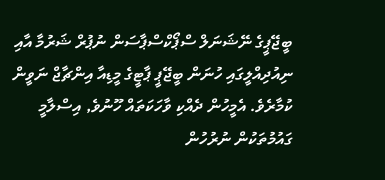ބީޖޭޕީގެ ނޭޝަނަލް ސްޕޯކްސްޕާސަން ނުޕުރް ޝަރުމާ އާއި ނިއުދިއްލީގައި ހުނަން ބީޖޭޕީ ޕާޓީގެ މީޑިއާ އިންޗާޖް ނަވީން ކުމާރެވެ. އެމީހުން ދެއްކި ވާހަކަތައް ހޫނުވެ, އިސްލާމީ ގައުމުތަކުން ނުރުހުން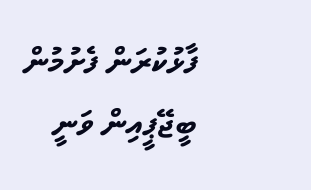ފާޅުކުރަން ފެށުމުން ބީޖޭޕީއިން ވަނީ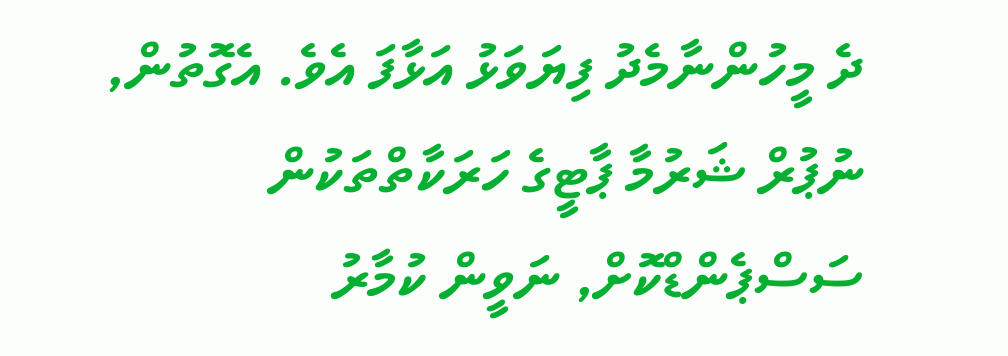ދެ މީހުންނާމެދު ފިޔަވަޅު އަޅާފަ އެވެ. އެގޮތުން, ނުޕުރް ޝަރުމާ ޕާޓީގެ ހަރަކާތްތަކުން ސަސްޕެންޑްކޮށް, ނަވީން ކުމާރު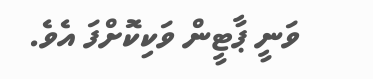ވަނީ ޕާޓީން ވަކިކޮށްފަ އެވެ.